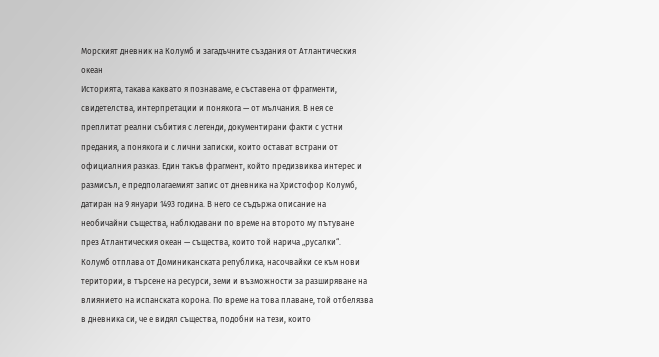Морският дневник на Колумб и загадъчните създания от Атлантическия океан
Историята, такава каквато я познаваме, е съставена от фрагменти, свидетелства, интерпретации и понякога — от мълчания. В нея се преплитат реални събития с легенди, документирани факти с устни предания, а понякога и с лични записки, които остават встрани от официалния разказ. Един такъв фрагмент, който предизвиква интерес и размисъл, е предполагаемият запис от дневника на Христофор Колумб, датиран на 9 януари 1493 година. В него се съдържа описание на необичайни същества, наблюдавани по време на второто му пътуване през Атлантическия океан — същества, които той нарича „русалки“.
Колумб отплава от Доминиканската република, насочвайки се към нови територии, в търсене на ресурси, земи и възможности за разширяване на влиянието на испанската корона. По време на това плаване, той отбелязва в дневника си, че е видял същества, подобни на тези, които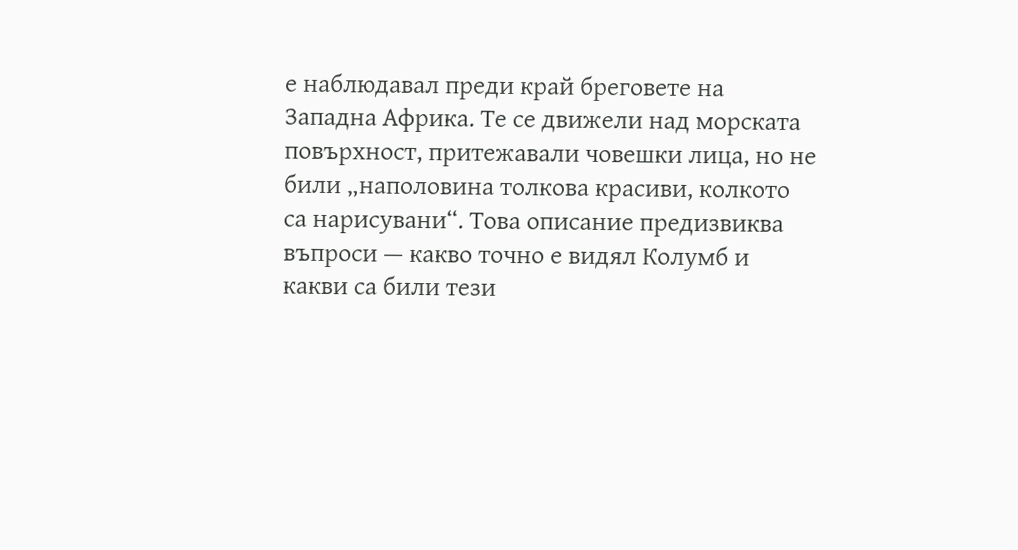е наблюдавал преди край бреговете на Западна Африка. Те се движели над морската повърхност, притежавали човешки лица, но не били „наполовина толкова красиви, колкото са нарисувани“. Това описание предизвиква въпроси — какво точно е видял Колумб и какви са били тези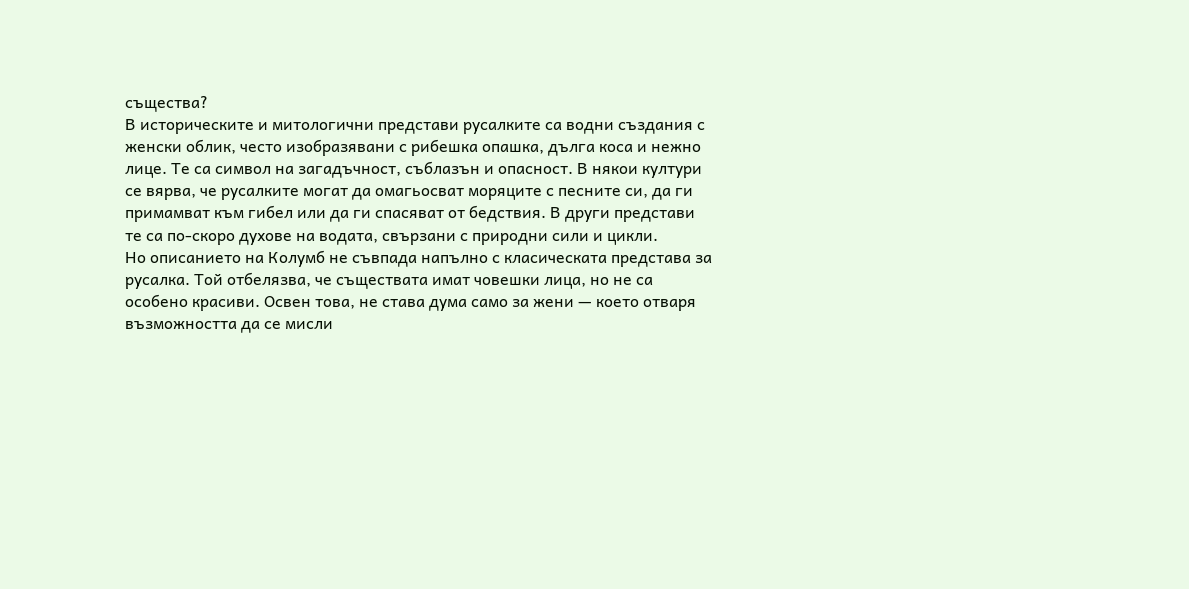същества?
В историческите и митологични представи русалките са водни създания с женски облик, често изобразявани с рибешка опашка, дълга коса и нежно лице. Те са символ на загадъчност, съблазън и опасност. В някои култури се вярва, че русалките могат да омагьосват моряците с песните си, да ги примамват към гибел или да ги спасяват от бедствия. В други представи те са по-скоро духове на водата, свързани с природни сили и цикли.
Но описанието на Колумб не съвпада напълно с класическата представа за русалка. Той отбелязва, че съществата имат човешки лица, но не са особено красиви. Освен това, не става дума само за жени — което отваря възможността да се мисли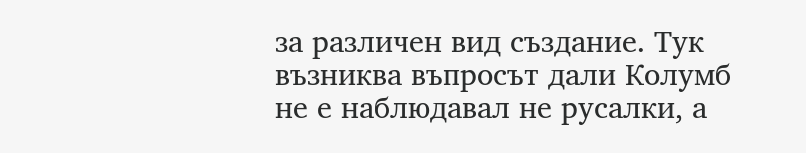за различен вид създание. Тук възниква въпросът дали Колумб не е наблюдавал не русалки, а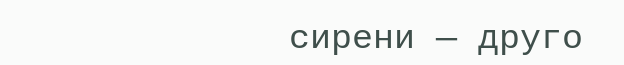сирени — друго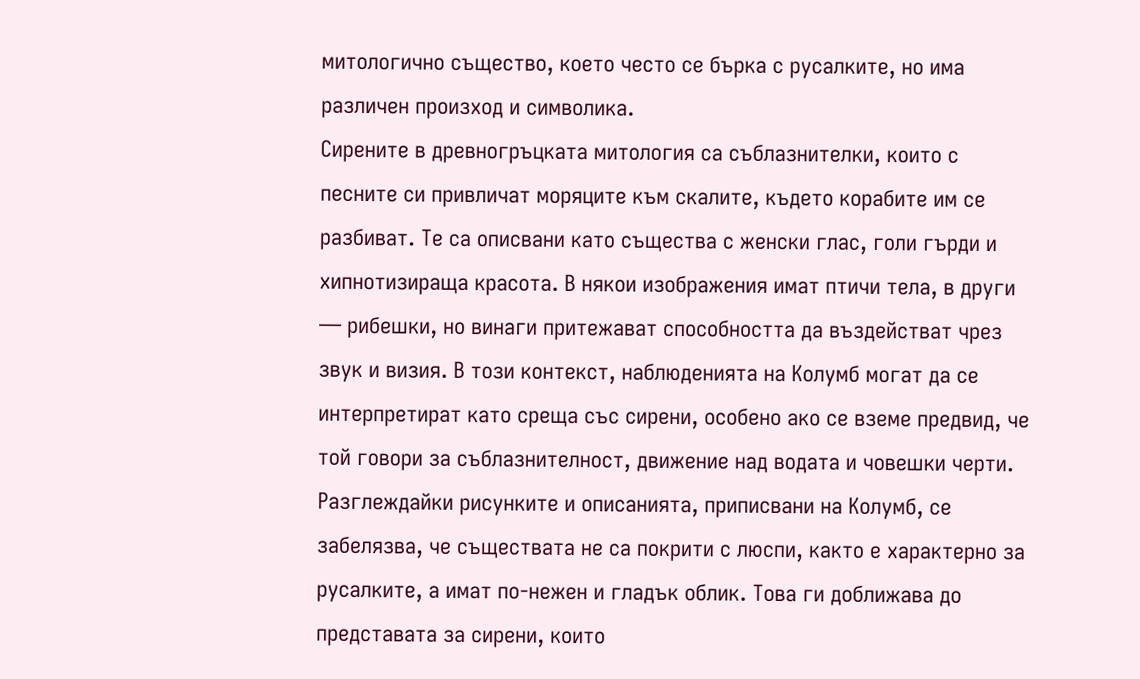митологично същество, което често се бърка с русалките, но има различен произход и символика.
Сирените в древногръцката митология са съблазнителки, които с песните си привличат моряците към скалите, където корабите им се разбиват. Те са описвани като същества с женски глас, голи гърди и хипнотизираща красота. В някои изображения имат птичи тела, в други — рибешки, но винаги притежават способността да въздействат чрез звук и визия. В този контекст, наблюденията на Колумб могат да се интерпретират като среща със сирени, особено ако се вземе предвид, че той говори за съблазнителност, движение над водата и човешки черти.
Разглеждайки рисунките и описанията, приписвани на Колумб, се забелязва, че съществата не са покрити с люспи, както е характерно за русалките, а имат по-нежен и гладък облик. Това ги доближава до представата за сирени, които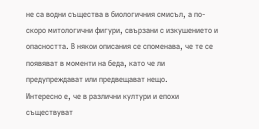не са водни същества в биологичния смисъл, а по-скоро митологични фигури, свързани с изкушението и опасността. В някои описания се споменава, че те се появяват в моменти на беда, като че ли предупреждават или предвещават нещо.
Интересно е, че в различни култури и епохи съществуват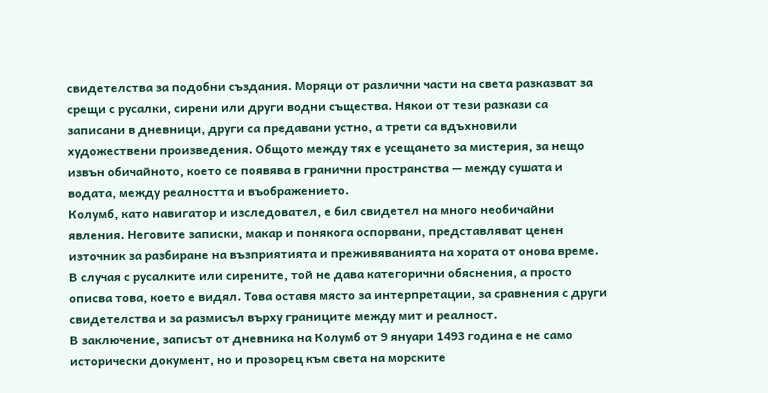свидетелства за подобни създания. Моряци от различни части на света разказват за срещи с русалки, сирени или други водни същества. Някои от тези разкази са записани в дневници, други са предавани устно, а трети са вдъхновили художествени произведения. Общото между тях е усещането за мистерия, за нещо извън обичайното, което се появява в гранични пространства — между сушата и водата, между реалността и въображението.
Колумб, като навигатор и изследовател, е бил свидетел на много необичайни явления. Неговите записки, макар и понякога оспорвани, представляват ценен източник за разбиране на възприятията и преживяванията на хората от онова време. В случая с русалките или сирените, той не дава категорични обяснения, а просто описва това, което е видял. Това оставя място за интерпретации, за сравнения с други свидетелства и за размисъл върху границите между мит и реалност.
В заключение, записът от дневника на Колумб от 9 януари 1493 година е не само исторически документ, но и прозорец към света на морските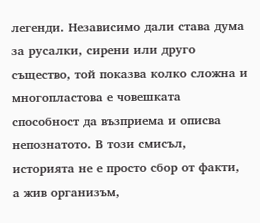легенди. Независимо дали става дума за русалки, сирени или друго същество, той показва колко сложна и многопластова е човешката способност да възприема и описва непознатото. В този смисъл, историята не е просто сбор от факти, а жив организъм,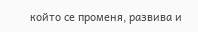който се променя, развива и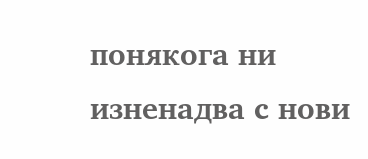понякога ни изненадва с нови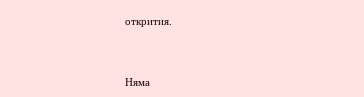открития.



Няма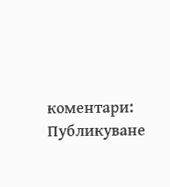коментари:
Публикуване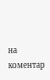на коментар